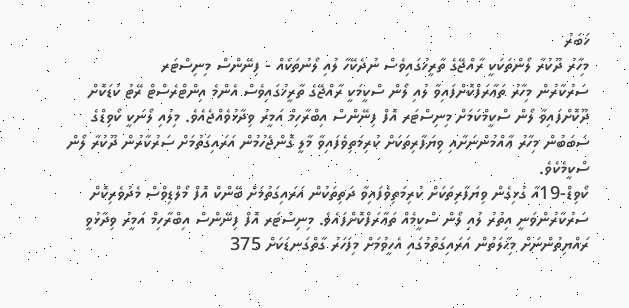ޚަބަރު
މިހާރު ދޫކުރާ ލޯންތަކަކީ ރާއްޖޭގެ ތާރީޚުގައިވެސް ނުދެކޭހާ ލުއި ލޯނުތަކެއް - ފިނޭންސް މިނިސްޓަރ
ސަރުކާރުން މިހާރު ތަޢާރަފްކޮށްފައިވާ ލުއި ލޯން ސްކީމަކީ ރާއްޖޭގެ ތާރީޚުގައިވެސް އެންމެ އިންޓްރެސްޓް ރޭޓު ކުޑަކޮށް ދޫކޮށްފައިވާ ލޯން ސްކީމްކަމަށް މިނިސްޓަރ އޮފް ފިނޭންސް އިބްރާހިމް އަމީރު ވިދާޅުވެއްޖެއެވެ. މިލުއި ލޯނަކީ ކޯވިޑްގެ ސަބަބުން މިހާރު ޢާއްމުންނަށާއި ވިޔަފާރިތަކަށް ކުރިމަތިވެފައިވާ މާލީ ގޮންޖެހުމުން އަރައިގަތުމަށް ސަރުކާރުން ދޫކުރާ ލޯން ސްކީމެކެވެ.
ކޯވިޑް-19އާ ގުޅިގެން ވިޔަފާރިތަކަށް ކުރިމަތިވެފައިވާ ދަތިތަކުން އަރައިގަތުމަށް ބޭންކް އޮފް މޯލްޑިވްސް މެދުވެރިކޮށް ސަރުކާރުންވަނީ އިތުރު ލުއި ލޯން ސްކީމެއް ތަޢާރަފްކޮށްފައެވެ. މިނިސްޓަރ އޮފް ފިނޭންސް އިބްރާހިމް އަމީރު ވިދާޅުވީ ރައްޔިތުންނަށް މިޙާލަތުން އަރައިގަތުމުގައި އެހީވުމަށް މިފަހަރު ގާތްގަނޑަކަށް 375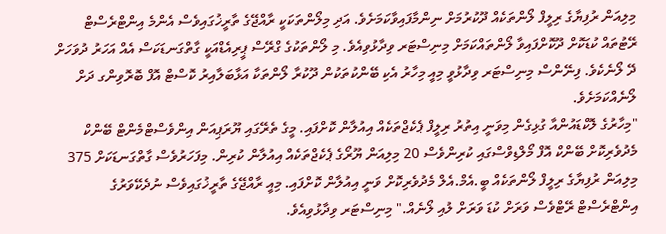މިލިއަން ރުފިޔާގެ ރިލީފް ލޯންތަކެއް ދޫކުރުމަށް ނިންމާފައިވާކަމަށެވެ. އަދި މިލޯންތަކަކީ ރާއްޖޭގެ ތާރީޚުގައިވެސް އެންމެ އިންޓްރެސްޓް ރޭޓުތައް ކުޑަކޮށް ދޫކޮށްފައިވާ ލޯންތައްކަމަށް މިނިސްޓަރ ވިދާޅުވިއެވެ. މި ލޯންތަކުގެ ގްރޭސް ޕީރިއެޑްއަކީ ގާތްގަނޑަކަސް އެއް އަހަރު ދުވަހަށް ދޭ ލޯނެކެވެ. ފިނޭންސް މިނިސްޓަރ ވިދާޅުވީ މިއީ މިހާރު އެކި ބޭންކުތަކުން ދޫކުރާ ލޯންތަކާ އަޅާބަލާއިރު ކޮސްޓް އޮފް ބޮރޮވިންގ ދަށް ލޯނެއްކަމަށެވެ.
"މިހާރުގެ ލޮކްޑައުންއާ ގުޅިގެން މިވަނީ އިތުރު ރިލީފް ޕެކެޖްތަކެއް އިއުލާން ކޮށްފައި. މީގެ ތެރޭގައި ޔޫރަޕިއަން އިންވެސްޓްމެންޓް ބޭންކް މެދުވެރިކޮށް ބޭންކް އޮފް މޯލްޑިވްސްގައި ކުރިންވެސް 20 މިލިއަން ޔޫރޯގެ ޕެކެޖްތަކެއް އިއުލާން ކުރިން. މިފަހަރުވެސް ގާތްގަނޑަކަށް 375 މިލިއަން ރުފިޔާގެ ރިލީފް ލޯންތަކެއް ބީ.އެމް.އެލް މެދުވެރިކޮށް ވަނީ އިއުލާން ކޮށްފައި. މިއީ ރާއްޖޭގެ ތާރީޚުގައިވެސް ނުދެކޭވަރުގެ އިންޓްރެސްޓް ރޭޓްވެސް ވަރަށް ކުޑަ ވަރަށް ލުއި ލޯނެއް." މިނިސްޓަރ ވިދާޅުވިއެވެ.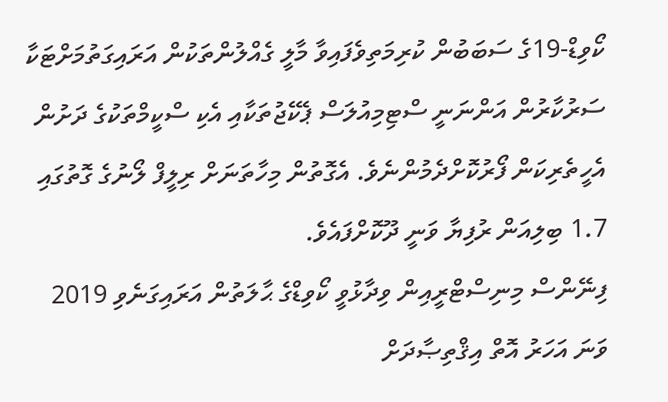ކޯވިޑް-19ގެ ސަބަބުން ކުރިމަތިވެފައިވާ މާލީ ގެއްލުންތަކުން އަރައިގަތުމަށްޓަކާ ސަރުކާރުން އަންނަނީ ސްޓިމިއުލަސް ޕެކޭޖުތަކާއި އެކި ސްކީމްތަކުގެ ދަށުން އެހީތެރިކަން ފޯރުކޮށްދެމުންނެވެ. އެގޮތުން މިހާތަނަށް ރިލީފް ލޯނުގެ ގޮތުގައި 1.7 ބިލިއަން ރުފިޔާ ވަނީ ދޫކޮށްފައެވެ.
ފިނޭންސް މިނިސްޓްރީއިން ވިދާޅުވީ ކޯވިޑްގެ ޙާލަތުން އަރައިގަނެވި 2019 ވަނަ އަހަރު އޮތް އިޤްތިޞާދަށް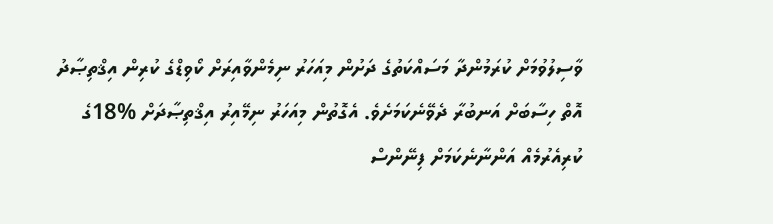ވާސިލުވުމަށް ކުރަމުންދާ މަސައްކަތުގެ ދަށުން މިއަހަރު ނިމެންވާއިރަށް ކޯވިޑްގެ ކުރިން އިޤްތިޞާދު އޮތް ހިސާބަށް އަނބުރާ ދެވޭނެކަމަށެވެ. އެގޮތުން މިއަހަރު ނިމޭއިރު އިޤްތިޞާދަށް %18ގެ ކުރިއެރުމެއް އަންނާނެކަމަށް ފިނޭންސް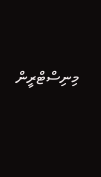މިނިސްޓްރީން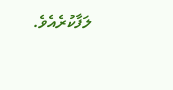ލަފާކުރެއެވެ.